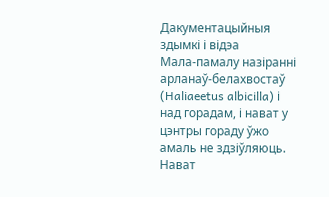Дакументацыйныя здымкі і відэа
Мала-памалу назіранні арланаў-белахвостаў (Haliaeetus albicilla) і над горадам, і нават у цэнтры гораду ўжо амаль не здзіўляюць. Нават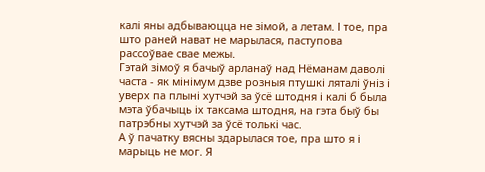калі яны адбываюцца не зімой, а летам. І тое, пра што раней нават не марылася, паступова рассоўвае свае межы.
Гэтай зімоў я бачыў арланаў над Нёманам даволі часта - як мінімум дзве розныя птушкі ляталі ўніз і уверх па плыні хутчэй за ўсё штодня і калі б была мэта ўбачыць іх таксама штодня, на гэта быў бы патрэбны хутчэй за ўсё толькі час.
А ў пачатку вясны здарылася тое, пра што я і марыць не мог. Я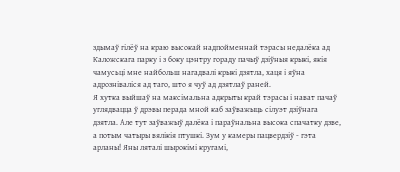здымаў гілёў на краю высокай надпойменнай тэрасы недалёка ад Каложскага парку і з боку цэнтру гораду пачыў дзіўныя крыкі, якія чамусьці мне найбольш нагадвалі крыкі дзятла, хаця і яўна адрозніваліся ад таго, што я чуў ад дзятлаў раней.
Я хутка выйшаў на максімальна адкрыты край тэрасы і нават пачаў углядвацца ў дрэвы перада мной каб заўважыць сілуэт дзіўнага дзятла. Але тут заўважыў далёка і параўнальна высока спачатку дзве, а потым чатыры вялікія птушкі. Зум у камеры пацвердзіў - гэта арланы! Яны ляталі шырокімі кругамі,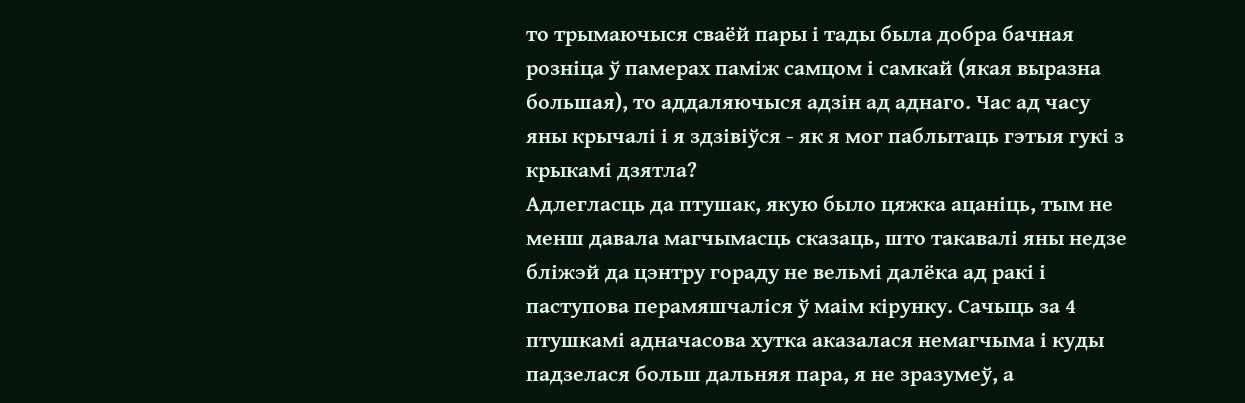то трымаючыся сваёй пары і тады была добра бачная розніца ў памерах паміж самцом і самкай (якая выразна большая), то аддаляючыся адзін ад аднаго. Час ад часу яны крычалі і я здзівіўся - як я мог паблытаць гэтыя гукі з крыкамі дзятла?
Адлегласць да птушак, якую было цяжка ацаніць, тым не менш давала магчымасць сказаць, што такавалі яны недзе бліжэй да цэнтру гораду не вельмі далёка ад ракі і паступова перамяшчаліся ў маім кірунку. Сачыць за 4 птушкамі адначасова хутка аказалася немагчыма і куды падзелася больш дальняя пара, я не зразумеў, а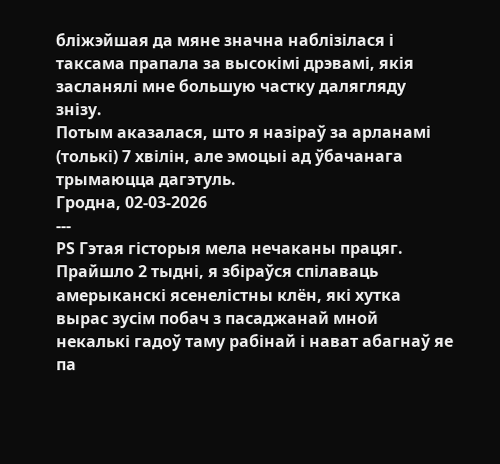бліжэйшая да мяне значна наблізілася і таксама прапала за высокімі дрэвамі, якія засланялі мне большую частку далягляду знізу.
Потым аказалася, што я назіраў за арланамі (толькі) 7 хвілін, але эмоцыі ад ўбачанага трымаюцца дагэтуль.
Гродна, 02-03-2026
---
PS Гэтая гісторыя мела нечаканы працяг. Прайшло 2 тыдні, я збіраўся спілаваць амерыканскі ясенелістны клён, які хутка вырас зусім побач з пасаджанай мной некалькі гадоў таму рабінай і нават абагнаў яе па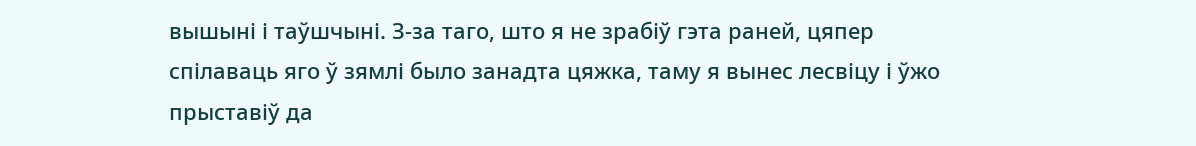вышыні і таўшчыні. З-за таго, што я не зрабіў гэта раней, цяпер спілаваць яго ў зямлі было занадта цяжка, таму я вынес лесвіцу і ўжо прыставіў да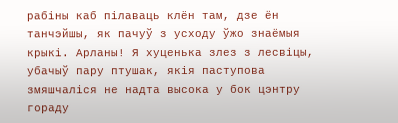рабіны каб пілаваць клён там, дзе ён танчэйшы, як пачуў з усходу ўжо знаёмыя крыкі. Арланы! Я хуценька злез з лесвіцы, убачыў пару птушак, якія паступова змяшчаліся не надта высока у бок цэнтру гораду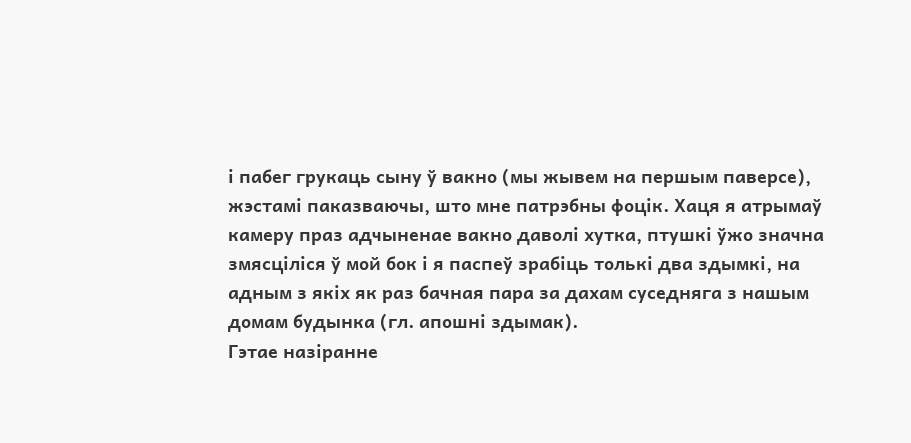і пабег грукаць сыну ў вакно (мы жывем на першым паверсе), жэстамі паказваючы, што мне патрэбны фоцік. Хаця я атрымаў камеру праз адчыненае вакно даволі хутка, птушкі ўжо значна змясціліся ў мой бок і я паспеў зрабіць толькі два здымкі, на адным з якіх як раз бачная пара за дахам суседняга з нашым домам будынка (гл. апошні здымак).
Гэтае назіранне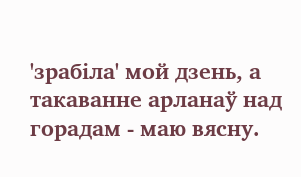'зрабіла' мой дзень, а такаванне арланаў над горадам - маю вясну.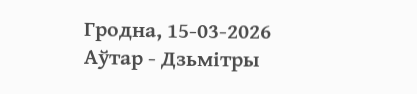Гродна, 15-03-2026
Аўтар - Дзьмітры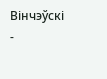Вінчэўскі
-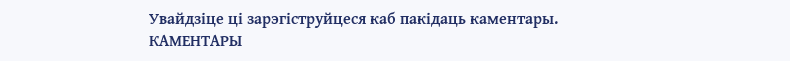Увайдзіце ці зарэгіструйцеся каб пакідаць каментары.
КАМЕНТАРЫ